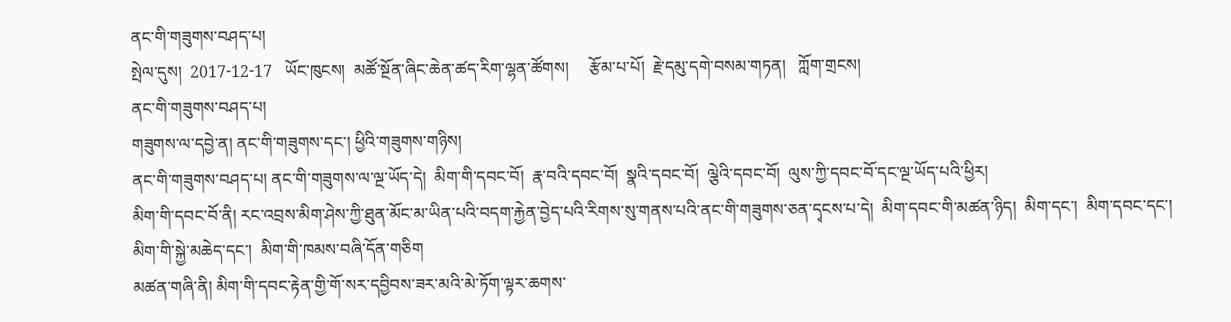ནང་གི་གཟུགས་བཤད་པ།
སྤེལ་དུས།  2017-12-17   ཡོང་ཁུངས།  མཚོ་སྔོན་ཞིང་ཆེན་ཚད་རིག་ལྷན་ཚོགས།     རྩོམ་པ་པོ།  རྗེ་དམུ་དགེ་བསམ་གཏན།   ཀློག་གྲངས།
ནང་གི་གཟུགས་བཤད་པ།
གཟུགས་ལ་དབྱེ་ན། ནང་གི་གཟུགས་དང་། ཕྱིའི་གཟུགས་གཉིས།
ནང་གི་གཟུགས་བཤད་པ། ནང་གི་གཟུགས་ལ་ལྔ་ཡོད་དེ།  མིག་གི་དབང་བོ།  རྣ་བའི་དབང་བོ།  སྣའི་དབང་བོ།  ལྕེའི་དབང་བོ།  ལུས་ཀྱི་དབང་བོ་དང་ལྔ་ཡོད་པའི་ཕྱིར།
མིག་གི་དབང་བོ་ནི། རང་འབྲས་མིག་ཤེས་ཀྱི་ཐུན་མོང་མ་ཡིན་པའི་བདག་རྐྱེན་བྱེད་པའི་རིགས་སུ་གནས་པའི་ནང་གི་གཟུགས་ཅན་དྭངས་པ་དེ།  མིག་དབང་གི་མཚན་ཉིད།  མིག་དང་།  མིག་དབང་དང་།  མིག་གི་སྐྱེ་མཆེད་དང་།  མིག་གི་ཁམས་བཞི་དོན་གཅིག
མཚན་གཞི་ནི། མིག་གི་དབང་རྟེན་གྱི་གོ་སར་དབྱིབས་ཟར་མའི་མེ་ཏོག་ལྟར་ཆགས་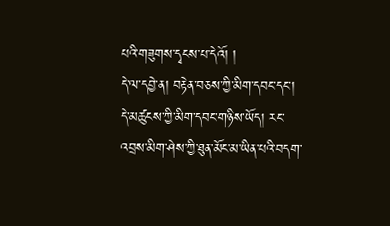པའི་གཟུགས་དྭངས་པ་དེའོ། །
དེ་ལ་དབྱེ་ན། བརྟེན་བཅས་ཀྱི་མིག་དབང་དང་། དེ་མཚུངས་ཀྱི་མིག་དབང་གཉིས་ཡོད། རང་འབྲས་མིག་ཤེས་ཀྱི་ཐུན་མོང་མ་ཡིན་པའི་བདག་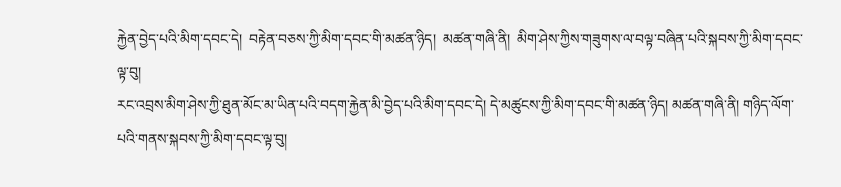རྐྱེན་བྱེད་པའི་མིག་དབང་དེ།  བརྟེན་བཅས་ཀྱི་མིག་དབང་གི་མཚན་ཉིད།  མཚན་གཞི་ནི།  མིག་ཤེས་ཀྱིས་གཟུགས་ལ་བལྟ་བཞིན་པའི་སྐབས་ཀྱི་མིག་དབང་ལྟ་བུ།
རང་འབྲས་མིག་ཤེས་ཀྱི་ཐུན་མོང་མ་ཡིན་པའི་བདག་རྐྱེན་མི་བྱེད་པའི་མིག་དབང་དེ། དེ་མཚུངས་ཀྱི་མིག་དབང་གི་མཚན་ཉིད། མཚན་གཞི་ནི། གཉིད་ལོག་པའི་གནས་སྐབས་ཀྱི་མིག་དབང་ལྟ་བུ།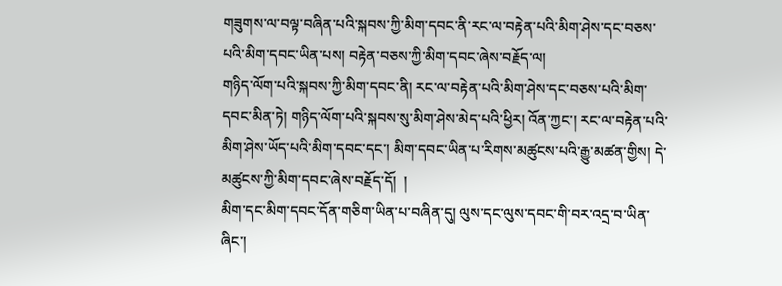གཟུགས་ལ་བལྟ་བཞིན་པའི་སྐབས་ཀྱི་མིག་དབང་ནི་རང་ལ་བརྟེན་པའི་མིག་ཤེས་དང་བཅས་པའི་མིག་དབང་ཡིན་པས། བརྟེན་བཅས་ཀྱི་མིག་དབང་ཞེས་བརྗོད་ལ།
གཉིད་ལོག་པའི་སྐབས་ཀྱི་མིག་དབང་ནི། རང་ལ་བརྟེན་པའི་མིག་ཤེས་དང་བཅས་པའི་མིག་དབང་མིན་ཏེ། གཉིད་ལོག་པའི་སྐབས་སུ་མིག་ཤེས་མེད་པའི་ཕྱིར། འོན་ཀྱང་། རང་ལ་བརྟེན་པའི་མིག་ཤེས་ཡོད་པའི་མིག་དབང་དང་། མིག་དབང་ཡིན་པ་རིགས་མཚུངས་པའི་རྒྱུ་མཚན་གྱིས། དེ་མཚུངས་ཀྱི་མིག་དབང་ཞེས་བརྗོད་དོ།  །
མིག་དང་མིག་དབང་དོན་གཅིག་ཡིན་པ་བཞིན་དུ། ལུས་དང་ལུས་དབང་གི་བར་འདྲ་བ་ཡིན་ཞིང་།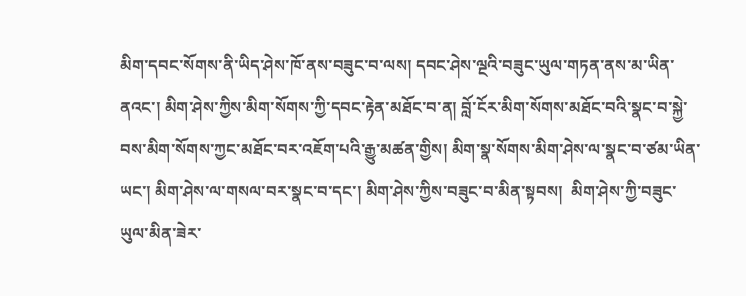མིག་དབང་སོགས་ནི་ཡིད་ཤེས་ཁོ་ནས་བཟུང་བ་ལས། དབང་ཤེས་ལྔའི་བཟུང་ཡུལ་གཏན་ནས་མ་ཡིན་ནའང་། མིག་ཤེས་ཀྱིས་མིག་སོགས་ཀྱི་དབང་རྟེན་མཐོང་བ་ན། བློ་ངོར་མིག་སོགས་མཐོང་བའི་སྣང་བ་སྐྱེ་བས་མིག་སོགས་ཀྱང་མཐོང་བར་འཇོག་པའི་རྒྱུ་མཚན་གྱིས། མིག་སྣ་སོགས་མིག་ཤེས་ལ་སྣང་བ་ཙམ་ཡིན་ཡང་། མིག་ཤེས་ལ་གསལ་བར་སྣང་བ་དང་། མིག་ཤེས་ཀྱིས་བཟུང་བ་མིན་སྟབས།  མིག་ཤེས་ཀྱི་བཟུང་ཡུལ་མིན་ཟེར་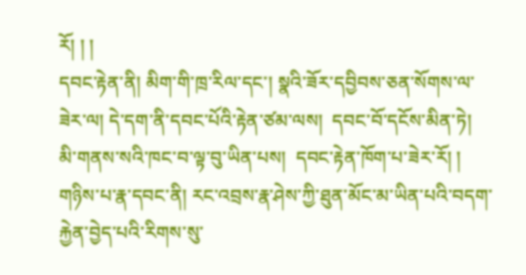རོ། ། །
དབང་རྟེན་ནི། མིག་གི་ཁྲ་རིལ་དང་། སྣའི་ཟོར་དབྱིབས་ཅན་སོགས་ལ་ཟེར་ལ། དེ་དག་ནི་དབང་པོའི་རྟེན་ཙམ་ལས།  དབང་བོ་དངོས་མིན་ཏེ།  མི་གནས་སའི་ཁང་བ་ལྟ་བུ་ཡིན་པས།  དབང་རྟེན་ཁོག་པ་ཟེར་རོ། །
གཉིས་པ་རྣ་དབང་ནི། རང་འབྲས་རྣ་ཤེས་ཀྱི་ཐུན་མོང་མ་ཡིན་པའི་བདག་རྐྱེན་བྱེད་པའི་རིགས་སུ་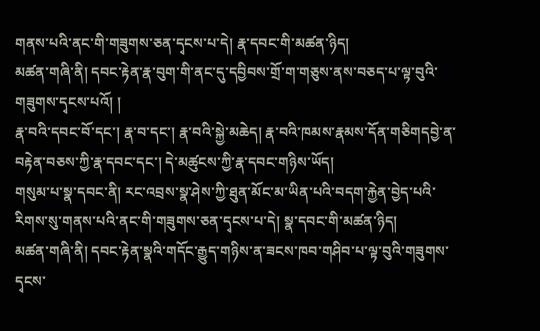གནས་པའི་ནང་གི་གཟུགས་ཅན་དྭངས་པ་དེ། རྣ་དབང་གི་མཚན་ཉིད།
མཚན་གཞི་ནི། དབང་རྟེན་རྣ་བུག་གི་ནང་དུ་དབྱིབས་གྲོ་ག་གཅུས་ནས་བཅད་པ་ལྟ་བུའི་གཟུགས་དྭངས་པའོ། །
རྣ་བའི་དབང་བོ་དང་། རྣ་བ་དང་། རྣ་བའི་སྐྱེ་མཆེད། རྣ་བའི་ཁམས་རྣམས་དོན་གཅིགདབྱེ་ན་བརྟེན་བཅས་ཀྱི་རྣ་དབང་དང་། དེ་མཚུངས་ཀྱི་རྣ་དབང་གཉིས་ཡོད།
གསུམ་པ་སྣ་དབང་ནི། རང་འབྲས་སྣ་ཤེས་ཀྱི་ཐུན་མོང་མ་ཡིན་པའི་བདག་རྐྱེན་བྱེད་པའི་རིགས་སུ་གནས་པའི་ནང་གི་གཟུགས་ཅན་དྭངས་པ་དེ། སྣ་དབང་གི་མཚན་ཉིད།
མཚན་གཞི་ནི། དབང་རྟེན་སྣའི་གདོང་རྒྱུད་གཉིས་ན་ཟངས་ཁབ་གཤིབ་པ་ལྟ་བུའི་གཟུགས་དྭངས་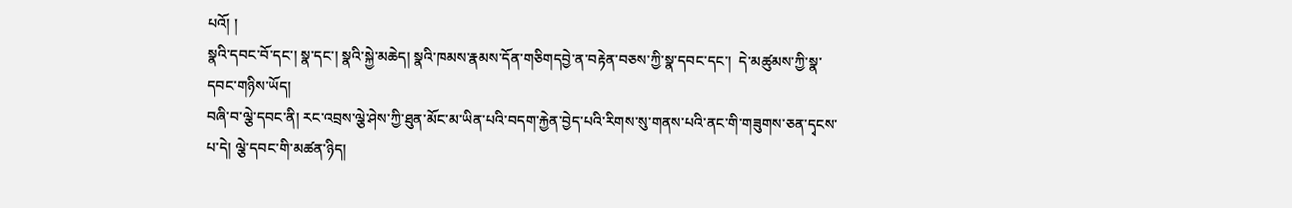པའོ། །
སྣའི་དབང་བོ་དང་། སྣ་དང་། སྣའི་སྐྱེ་མཆེད། སྣའི་ཁམས་རྣམས་དོན་གཅིགདབྱེ་ན་བརྟེན་བཅས་ཀྱི་སྣ་དབང་དང་།  དེ་མཚུམས་ཀྱི་སྣ་དབང་གཉིས་ཡོད།
བཞི་བ་ལྕེ་དབང་ནི། རང་འབྲས་ལྕེ་ཤེས་ཀྱི་ཐུན་མོང་མ་ཡིན་པའི་བདག་རྐྱེན་བྱེད་པའི་རིགས་སུ་གནས་པའི་ནང་གི་གཟུགས་ཅན་དྭངས་པ་དེ། ལྕེ་དབང་གི་མཚན་ཉིད།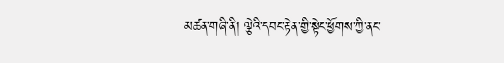མཚན་གཞི་ནི། ལྕེའི་དབང་རྟེན་གྱི་སྟེང་ཕྱོགས་ཀྱི་ནང་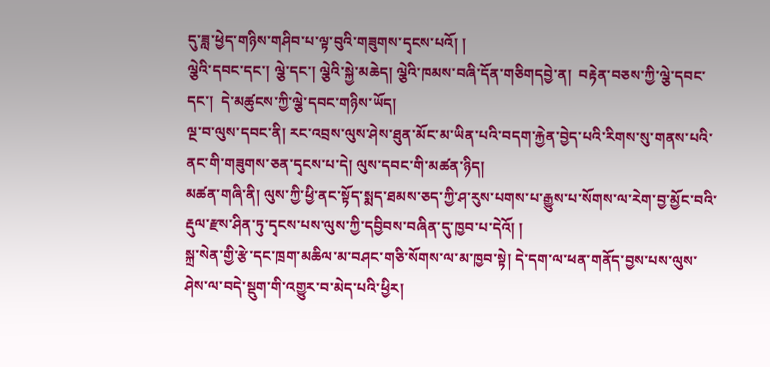དུ་ཟླ་ཕྱེད་གཉིས་གཤིབ་པ་ལྟ་བུའི་གཟུགས་དྭངས་པའོ། །
ལྕེའི་དབང་དང་། ལྕེ་དང་། ལྕེའི་སྐྱེ་མཆེད། ལྕེའི་ཁམས་བཞི་དོན་གཅིགདབྱེ་ན།  བརྟེན་བཅས་ཀྱི་ལྕེ་དབང་དང་།  དེ་མཚུངས་ཀྱི་ལྕེ་དབང་གཉིས་ཡོད།
ལྔ་བ་ལུས་དབང་ནི། རང་འབྲས་ལུས་ཤེས་ཐུན་མོང་མ་ཡིན་པའི་བདག་རྐྱེན་བྱེད་པའི་རིགས་སུ་གནས་པའི་ནང་གི་གཟུགས་ཅན་དྭངས་པ་དེ། ལུས་དབང་གི་མཚན་ཉིད།
མཚན་གཞི་ནི། ལུས་ཀྱི་ཕྱི་ནང་སྟོད་སྨད་ཐམས་ཅད་ཀྱི་ཤ་རུས་པགས་པ་རྒྱུས་པ་སོགས་ལ་རེག་བྱ་མྱོང་བའི་རྡུལ་རྫས་ཤིན་ཏུ་དྭངས་པས་ལུས་ཀྱི་དབྱིབས་བཞིན་དུ་ཁྱབ་པ་དེའོ། །
སྐྲ་སེན་གྱི་རྩེ་དང་ཁྲག་མཆིལ་མ་བཤང་གཅི་སོགས་ལ་མ་ཁྱབ་སྟེ། དེ་དག་ལ་ཕན་གནོད་བྱས་པས་ལུས་ཤེས་ལ་བདེ་སྡུག་གི་འགྱུར་བ་མེད་པའི་ཕྱིར།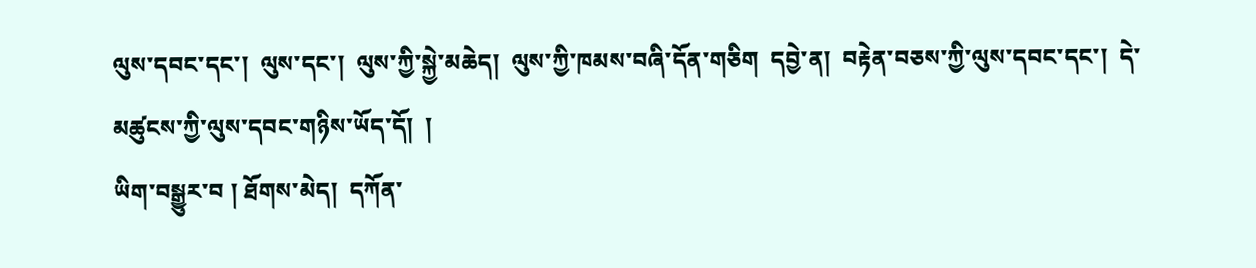ལུས་དབང་དང་།  ལུས་དང་།  ལུས་ཀྱི་སྐྱེ་མཆེད།  ལུས་ཀྱི་ཁམས་བཞི་དོན་གཅིག  དབྱེ་ན།  བརྟེན་བཅས་ཀྱི་ལུས་དབང་དང་།  དེ་མཚུངས་ཀྱི་ལུས་དབང་གཉིས་ཡོད་དོ།  །
ཡིག་བསྒྱུར་བ ། ཐོགས་མེད།  དཀོན་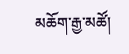མཆོག་རྒྱ་མཚོ།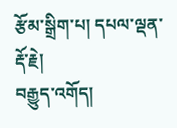རྩོམ་སྒྲིག་པ། དཔལ་ལྡན་རྡོ་རྗེ།
བརྒྱུད་འགོད།